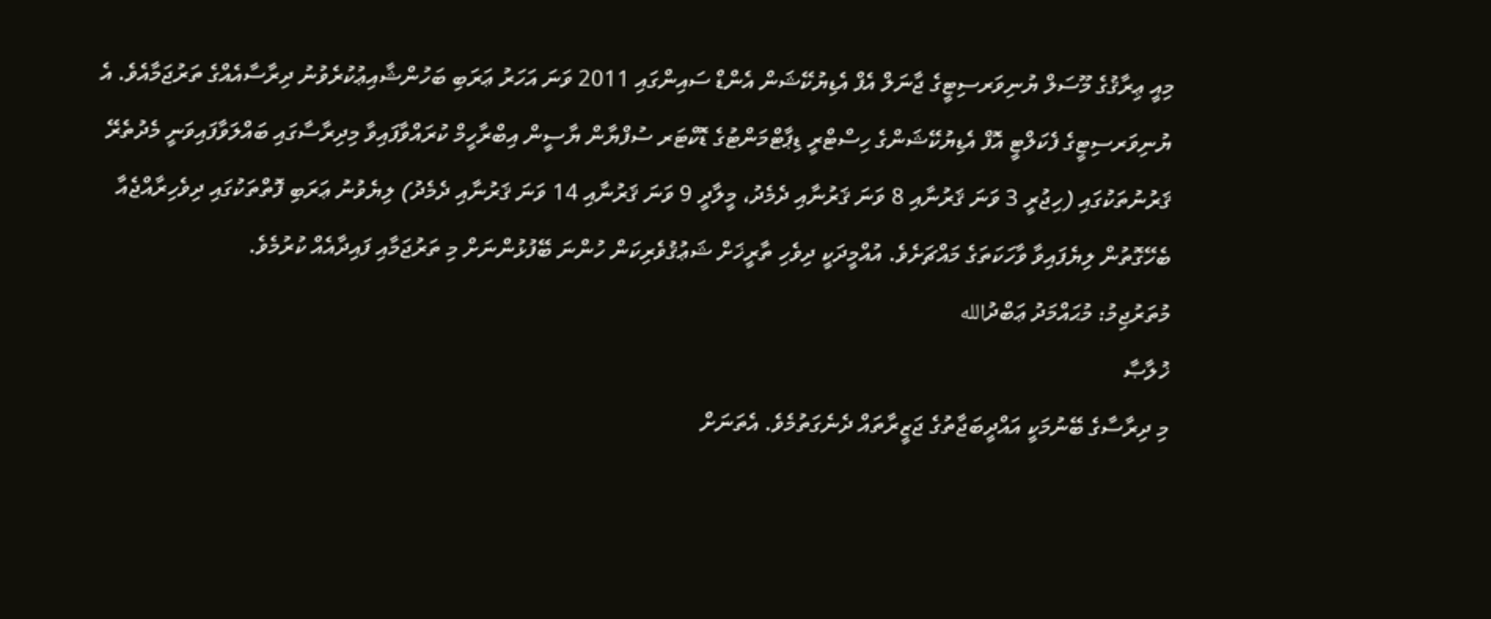މިއީ ޢިރާޤުގެ މޫސަލް ޔުނިވަރސިޓީގެ ޖާނަލް އެފް އެޑިޔުކޭޝަން އެންޑް ސައިންގައި 2011 ވަނަ އަހަރު ޢަރަބި ބަހުންޝާއިޢުކުރެވުނު ދިރާސާއެއްގެ ތަރުޖަމާއެވެ. އެ ޔުނިވަރސިޓީގެ ފެކަލްޓީ އޮފް އެޑިޔުކޭޝަންގެ ހިސްޓްރީ ޑިޕާޓްމަންޓުގެ ޑޮކްޓަރ ސުފްޔާން ޔާސީން އިބްރާހީމް ކުރައްވާފައިވާ މިދިރާސާގައި ބައްލަވާފައިވަނީ މެދުތެރޭ ޤަރުނުތަކުގައި (ހިޖުރީ 3 ވަނަ ޤަރުނާއި 8 ވަނަ ޤަރުނާއި ދެމެދު، މީލާދީ 9 ވަނަ ޤަރުނާއި 14 ވަނަ ޤަރުނާއި ދެމެދު) ލިޔެވުނު ޢަރަބި ފޮތްތަކުގައި ދިވެހިރާއްޖެއާ ބެހޭގޮތުން ލިޔެފައިވާ ވާހަކަތަގެ މައްޗަށެވެ. އުއްމީދަކީ ދިވެހި ތާރީޚަށް ޝަޢުޤުވެރިކަން ހުންނަ ބޭފުޅުންނަށް މި ތަރުޖަމާއި ފައިދާއެއް ކުރުމެވެ.
މުތަރުޖިމު: މުޙައްމަދު ޢަބްދުالله
ޚުލާޞާ
މި ދިރާސާގެ ބޭނުމަކީ އައްދީބަޖާތުގެ ޖަޒީރާތައް ދެނެގަތުމެވެ. އެތަނަށް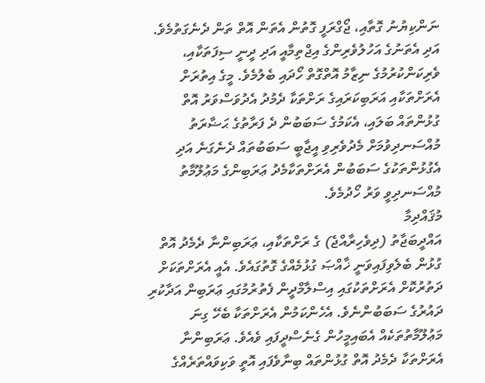ނަންކިޔުނު ގޮތާއި، ޖޯގްރަފީ ގޮތުން އެތަން އޮތް ތަން ދެނެގަތުމެވެ. އަދި އެތަނުގެ އަހުލުވެރިންގެ އިޖްތިމާއީ އަދި ދީނީ ސިފަތަކާއި، ވެރިކަންކުރުމުގެ ނިޒާމު އޮތްގޮތް ހޯދައި ބެލުމެވެ. މީގެ އިތުރަށް އެރަށްތަކާއި އަރަބިކަރައިގެ ރަށްތަކާ ދެމުދު އެދުވަސްވަރު އޮތް ގުޅުންތައް ބަލައި، އެކަމުގެ ސަބަބުން ދެ ފަރާތުގެ ޙަޟާރަތު މުއްސަނދިވުމަށް މެދުވެރިވި އީޖާބީ ސަބަބުތައް ދެނެގަނެ އަދި އެގުޅުންތަކުގެ ސަބަބުން އެރަށްތަކާމެދު ޢަރަބިންގެ މަޢުލޫމާތު މުއްސަނދިވީ ވަރު ހޯދުމެވެ.
މުޤައްދިމާ
އައްދީބަޖާތު (ދިވެހިރާއްޖެ) ގެ ރަށްތަކާއި، ޢަރަބިންނާ ދެމެދު އޮތް ގުޅުން ބެލެވިފައިވަނީ ޚާއްޞަ ގުޅުމެއްގެ ގޮތުގައެވެ. އެއީ އެރަށްތަކަށް ދަތުރުކޮށް އެރަށްތަކުގައި އިސްލާމްދީން ފެތުރުމުގައި ޢަރަބިން އަދާކުރި ދައުރުގެ ސަބަބުންނެވެ. އެހެންކަމުން އެރަށްތަކާ ބެހޭ ގިނަ މަޢުލޫމާތުތަކެއް އެބައިމީހުން ގެނެސްދީފައި ވެއެވެ. ޢަރަބިންނާ އެރަށްތަކާ ދެމެދު އޮތް ގުޅުންތައް ބިނާވެފައި އޮތީ ވަކިވައްތަރެއްގެ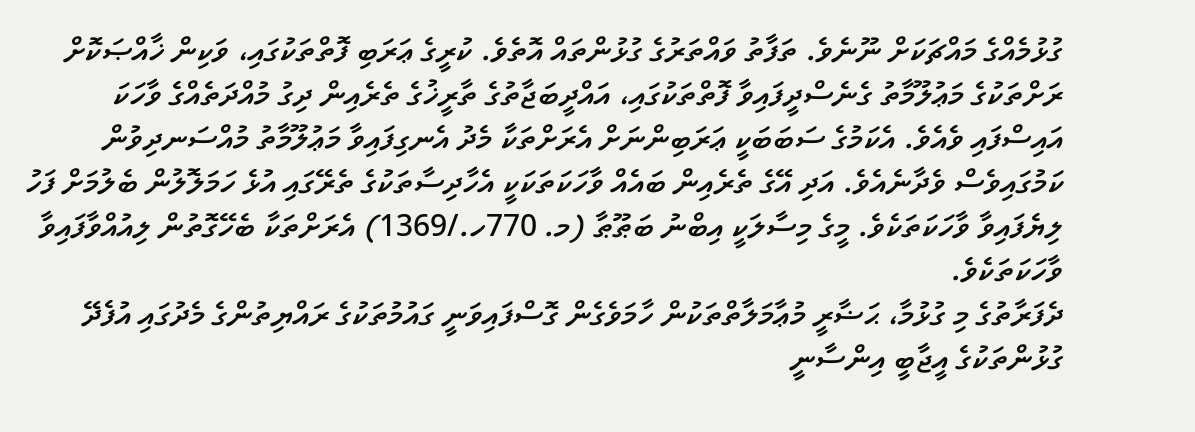ގުޅުމެއްގެ މައްޗަކަށް ނޫނެވެ. ތަފާތު ވައްތަރުގެ ގުޅުންތައް އޮތެވެ. ކުރީގެ ޢަރަބި ފޮތްތަކުގައި، ވަކިން ޚާއްޞަކޮށް ރަށްތަކުގެ މަޢުލޫމާތު ގެނެސްދީފައިވާ ފޮތްތަކުގައި، އައްދީބަޖާތުގެ ތާރީޚުގެ ތެރެއިން ދިގު މުއްދަތެއްގެ ވާހަކަ އައިސްފައި ވެއެވެ. އެކަމުގެ ސަބަބަކީ ޢަރަބިންނަށް އެރަށްތަކާ މެދު އެނގިފައިވާ މަޢުލޫމާތު މުއްސަނދިވުން ކަމުގައިވެސް ވެދާނެއެވެ. އަދި އޭގެ ތެރެއިން ބައެއް ވާހަކަތަކަކީ އެހާދިސާތަކުގެ ތެރޭގައި އުޅެ ހަމަލޮލުން ބެލުމަށް ފަހު ލިޔެފައިވާ ވާހަކަތަކެވެ. މީގެ މިސާލަކީ އިބްނު ބަޠޫޠާ (މ. 770ހ./1369) އެރަށްތަކާ ބެހޭގޮތުން ލިއުއްވާފައިވާ ވާހަކަތަކެވެ.
ދެފަރާތުގެ މި ގުޅުމާ، ޙަޟާރީ މުޢާމަލާތްތަކުން ހާމަވެގެން ގޮސްފައިވަނީ ގައުމުތަކުގެ ރައްޔިތުންގެ މެދުގައި އުފެދޭ ގުޅުންތަކުގެ އީޖާބީ އިންސާނީ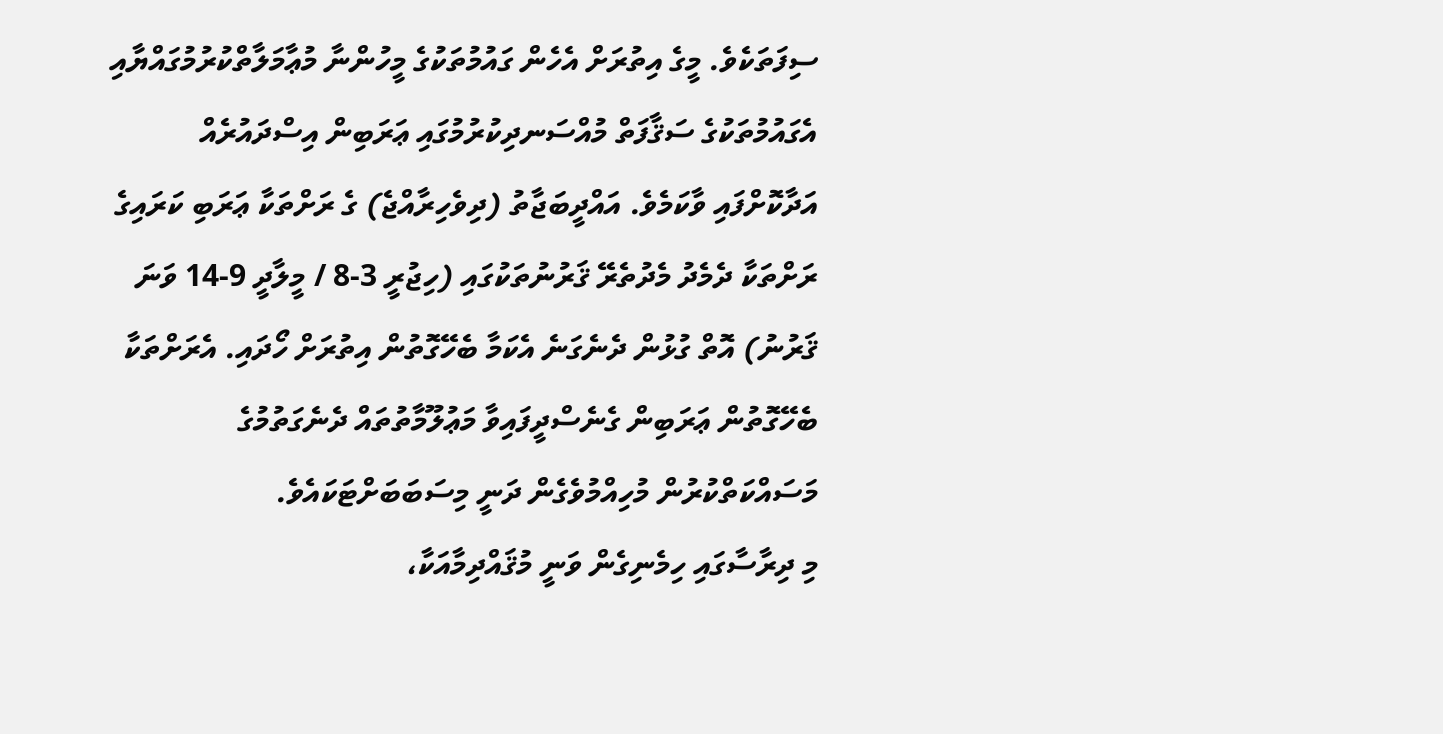ސިފަތަކެވެ. މީގެ އިތުރަށް އެހެން ގައުމުތަކުގެ މީހުންނާ މުޢާމަލާތްކުރުމުގައްޔާއި އެގައުމުތަކުގެ ސަޤާފަތް މުއްސަނދިކުރުމުގައި ޢަރަބިން އިސްދައުރެއް އަދާކޮށްފައި ވާކަމެވެ. އައްދީބަޖާތު (ދިވެހިރާއްޖެ) ގެ ރަށްތަކާ ޢަރަބި ކަރައިގެ ރަށްތަކާ ދެމެދު މެދުތެރޭ ޤަރުނުތަކުގައި (ހިޖުރީ 3-8 / މީލާދީ 9-14 ވަނަ ޤަރުނު) އޮތް ގުޅުން ދެނެގަނެ އެކަމާ ބެހޭގޮތުން އިތުރަށް ހޯދައި. އެރަށްތަކާ ބެހޭގޮތުން ޢަރަބިން ގެނެސްދީފައިވާ މަޢުލޫމާތުތައް ދެނެގަތުމުގެ މަސައްކަތްކުރުން މުހިއްމުވެގެން ދަނީ މިސަބަބަށްޓަކައެވެ.
މި ދިރާސާގައި ހިމެނިގެން ވަނީ މުޤައްދިމާއަކާ،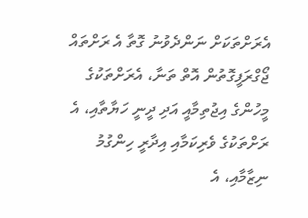އެރަށްތަކަށް ނަންދެވުނު ގޮތާ އެ ރަށްތައް ޖޯގްރަފީގޮތުން އޮތް ތަނާ، އެރަށްތަކުގެ މީހުންގެ އިޖުތިމާއީ އަދި ދީނީ ހަޔާތާއި، އެ ރަށްތަކުގެ ވެރިކަމާއި އިދާރީ ހިންގުމު ނިޒާމާއި، އެ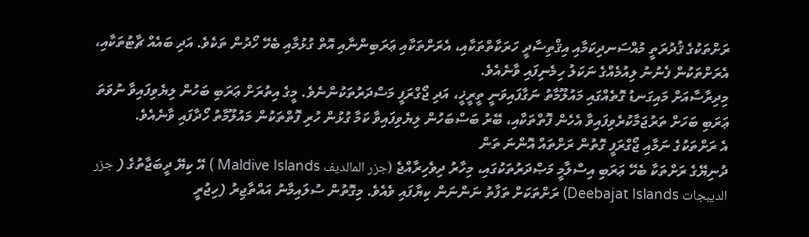ރަށްތަކުގެ ޤުދުރަތީ މުއްސަނދިކަމާއި އިޤްތިސާދީ ހަރަކާތްތަކާއި، އެރަށްތަކާއި ޢަރަބިންނާއި އޮތް ގުޅުމާއި ބެހޭ ހޯދުން ތަކެވެ. އަދި ބައެއް ޗާޓުތަކާއި، އެރަށްތަކުން ފެނުނު ލިއުމެއްގެ ނަކަލު ހިމެނިފައި ވާނެއެވެ.
މިދިރާސާއަށް މައިގަނޑު ގޮތެއްގައި މައުލޫމާތު ނަގާފައިވަނީ ތީރީޚީ، އަދި ޖޯގްރަފީ މަސްދަރުތަކުންނެވެ. މީގެ އިތުރަށް ޢަރަބި ބަހުން ލިޔެވިފައިވާ ނުވަތަ ޢަރަބި ބަހަށް ތަރުޖަމާކުރެވިފައިވާ އެހެން ފޮތްތަކާއި، ބޭރު ބަސްބަހުން ލިޔެވިފައިވާ ކަމާ ގުޅުން ހުރި ފޮތްތަކުން މައުލޫމާތު ހޯދާފައި ވާނެއެވެ.
އެ ރަށްތަކުގެ ނަމާއި ޖޯގްރަފީ ގޮތުން ރަށްތައް އޮންނަ ތަން
ދުނިޔޭގެ ރަށްތަކާ ބެހޭ ޢަރަބި އިސްލާމީ މަޞްދަރުތަކުގައި، މިހާރު ދިވެހިރާއްޖެ (جزر المالديف Maldive Islands ) އޭ ކިޔޭ ދީބަޖާތުގެ ( جزر الديبجات Deebajat Islands) ރަށްތަކަށް ތަފާތު ނަންނަން ކިޔާފައި ވެއެވެ. މިގޮތުން ސުލައިމާނު އައްތާޖިރު (ހިޖުރީ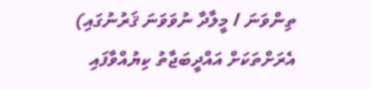ތިންވަނަ / މީލާދާ ނުވަވަނަ ޤަރުނުގައި) އެރަށްތަކަށް އައްދީބަޖާތު ކިޔުއްވާފައި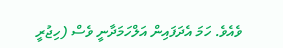ވެއެވެ. ހަމަ އެދަފައިން އަލްހަމަދާނީ ވެސް (ހިޖުރީ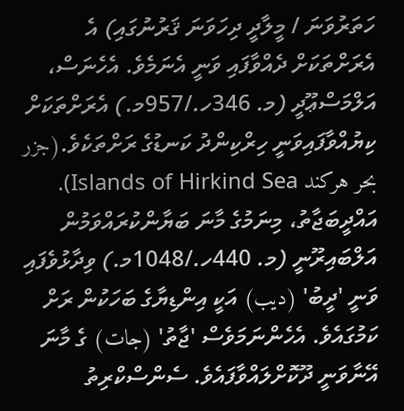ހަތަރުވަނަ / މީލާދީ ދިހަވަނަ ޤަރުނުގައި) އެ އެރަށްތަކަށް ދެއްވާފައި ވަނީ އެނަމެވެ. އެހެނަސް، އަލްމަސްޢޫދީ (މ. 346ހ./957މ.) އެރަށްތަކަށް ކިޔުއްވާފައިވަނީ ހިރްކިންދު ކަނޑުގެ ރަށްތަކެވެ.(جزر بحر هركند Islands of Hirkind Sea). އައްދީބަޖާތު، މިނަމުގެ މާނަ ބަޔާންކުރައްވަމުން އަލްބައިރޫނީ (މ. 440ހ./1048މ.) ވިދާޅުވެފައި ވަނީ 'ދީބު' (ديب) އަކީ އިންޑިޔާގެ ބަހަކުން ރަށް ކަމުގައެވެ. އެހެންނަމަވެސް 'ޖާތު' (جات) ގެ މާނަ އޭނާވަނީ ދޫކޮށްލައްވާފައެވެ. ސެންސްކްރިތު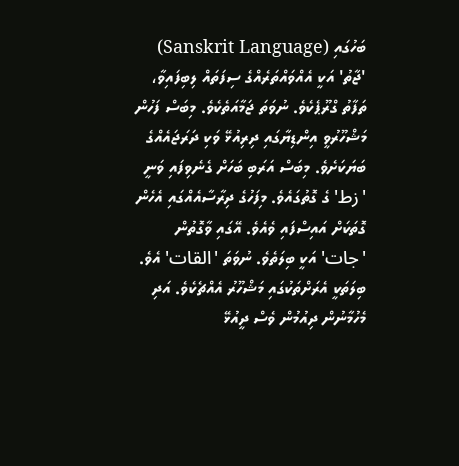ބަހުގައި (Sanskrit Language) 'ޖާތު' އަކީ އެއްވައްތަރެއްގެ ސިފަތައް ލިބިފައިވާ، ތަފާތު ގްރޫޕެކެވެ. ނުވަތަ ޖަމާއަތެކެވެ. މިބަސް ފަހުން މަޝްހޫރުވީ އިންޑިޔާގައި ދިރިއުޅޭ ވަކި ދަރަޖައެއްގެ ބަޔަކަށެވެ. މިބަސް އަރަބި ބަހަށް ގެނެވިފައި ވަނީ 'زط' ގެ ގޮތުގައެވެ. މިފަހުގެ ދިރާސާއެއްގައި އެހެން ގޮތަކަށް އައިސްފައި ވެއެވެ. އޭގައި ވާގޮތުން 'جات' އަކީ ބިލަތެވެ. ނުވަތަ 'القات' އެވެ. ބިލަތަކީ އެރަށްތަކުގައި މަޝްހޫރު އެއްޗެކެވެ. އަދި މެހުމާނުން ދިއުމުން ވެސް ދީއުޅޭ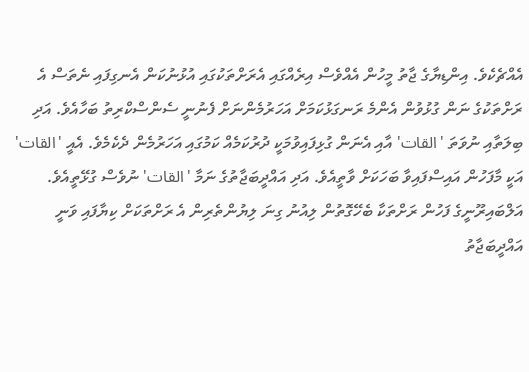އެއްޗެކެވެ. އިންޑިޔާގެ ޖާތު މީހުން އެއްވެސް އިރެއްގައި އެރަށްތަކުގައި އުޅުނުކަން އެނގިފައި ނެތަސް އެ ރަށްތަކުގެ ނަން ގުޅުވުން އެންމެ ރަނގަޅުކަމަށް އަހަރުމެންނަށް ފެނުނީ ސެންސްކްރިތު ބަހާއެވެ. އަދި ބިލަތާއި ނުވަތަ 'القات' އާއި އެނަން ގުޅިފައިވުމަކީ ދުރުކަމެއް ކަމުގައި އަހަރުމެން ދެކެމެވެ. އެއީ 'القات' އަކީ މާފަހުން އައިސްފައިވާ ބަހަކަށް ވާތީއެވެ. އަދި އައްދީބަޖާތުގެ ނަމާ 'القات' ނުވެސް ގުޅޭތީއެވެ.
އަލްބައިރޫނީގެ ފަހުން ރަށްތަކާ ބެހޭގޮތުން ލިއުނު ގިނަ ލިޔުންތެރިން އެ ރަށްތަކަށް ކިޔާފައި ވަނީ އައްދީބަޖާތު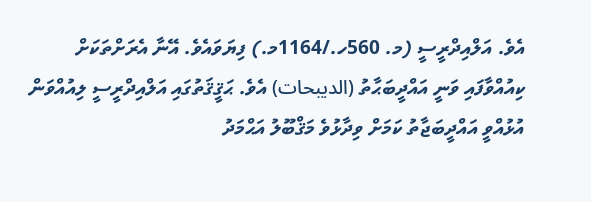އެވެ. އަލްއިދްރީސީ (މ. 560ހ./1164މ.) ފިޔަވައެވެ. އޭނާ އެރަށްތަކަށް ކިއުއްވާފައި ވަނީ އައްދީބަޙާތު (الديبحات) އެވެ. ޙަޤީޤަތުގައި އަލްއިދްރީސީ ލިއުއްވަން އުޅުއްވީ އައްދީބަޖާތު ކަމަށް ވިދާޅުވެ މަޤްބޫލު އަޙްމަދު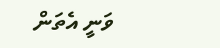ވަނީ އެތަން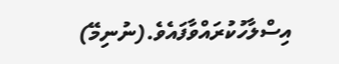އިސްލާހުކުރައްވާފައެވެ.(ނުނިމޭ)